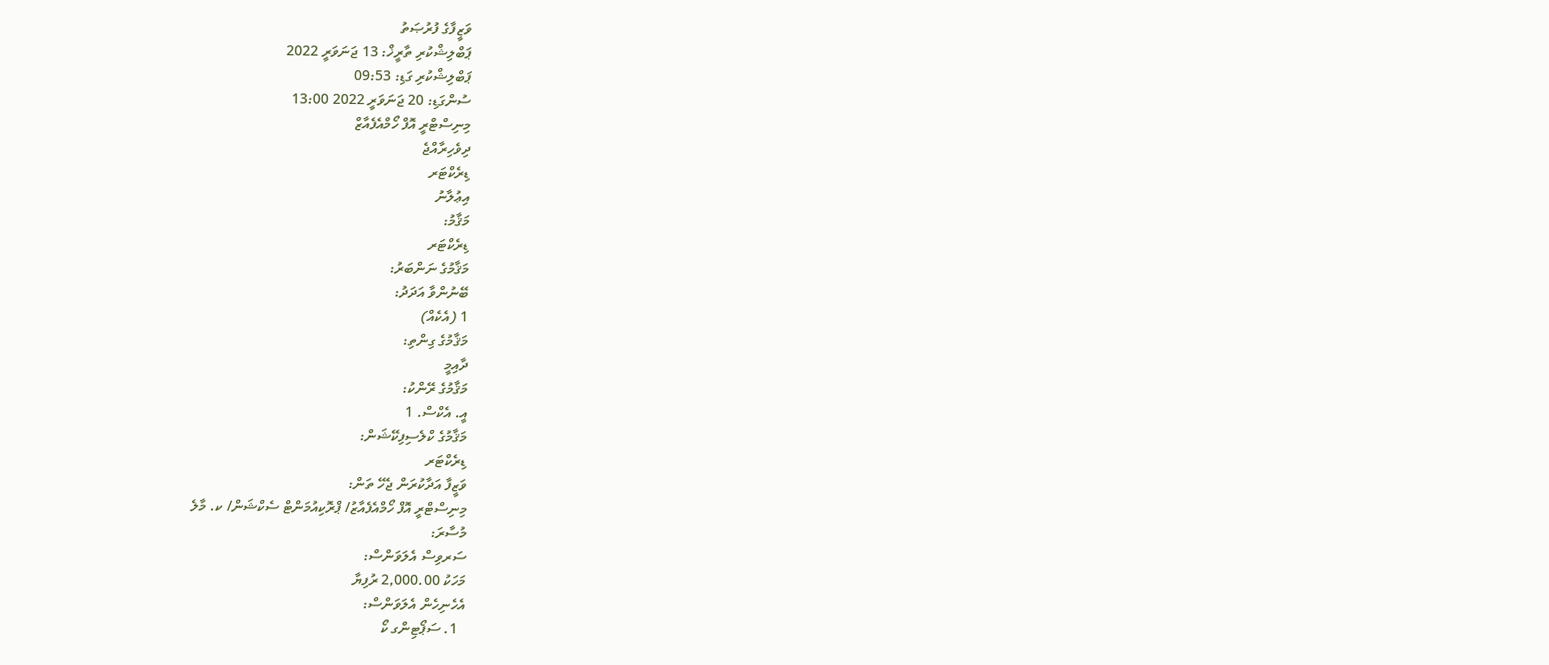ވަޒީފާގެ ފުރުޞަތު
ޕަބްލިޝްކުރި ތާރީޚް: 13 ޖަނަވަރީ 2022
ޕަބްލިޝްކުރި ގަޑި: 09:53
ސުންގަޑި: 20 ޖަނަވަރީ 2022 13:00
މިނިސްޓްރީ އޮފް ހޯމްއެފެއާޒް
ދިވެހިރާއްޖެ
ޑިރެކްޓަރ
އިޢުލާނު
މަޤާމު:
ޑިރެކްޓަރ
މަޤާމުގެ ނަންބަރު:
ބޭނުންވާ އަދަދު:
1 (އެކެއް)
މަޤާމުގެ ގިންތި:
ދާއިމީ
މަޤާމުގެ ރޭންކު:
އީ. އެކްސް. 1
މަޤާމުގެ ކްލެސިފިކޭޝަން:
ޑިރެކްޓަރ
ވަޒީފާ އަދާކުރަން ޖެހޭ ތަން:
މިނިސްޓްރީ އޮފް ހޯމްއެފެއާޒު/ ޕްރޮކިއުމަންޓް ސެކްޝަން/ ކ. މާލެ
މުސާރަ:
ސަރވިސް އެލަވަންސް:
މަހަކު 2,000.00 ރުފިޔާ
އެހެނިހެން އެލަވަންސް:
  1. ސަޕޯޓިންގ ކޯ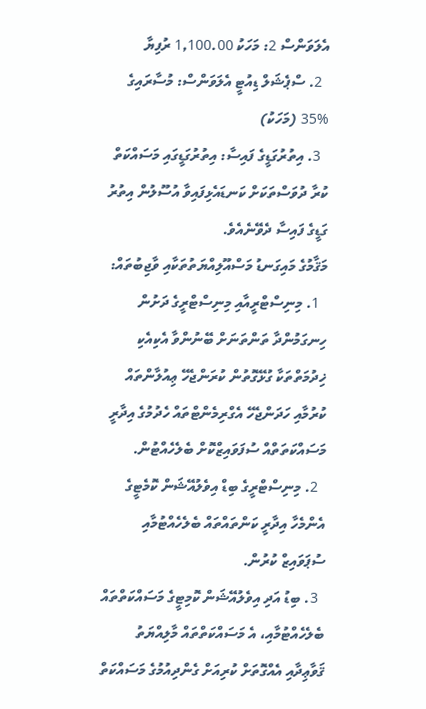އެލަވަންސް 2: މަހަކު 1,100.00 ރުފިޔާ
  2. ސްޕެޝަލް ޑިއުޓީ އެލަވަންސް: މުސާރައިގެ %35 (މަހަކު)
  3. އިތުރުގަޑީގެ ފައިސާ: އިތުރުގަޑީގައި މަސައްކަތް ކުރާ ދުވަސްތަކަށް ކަނޑައެޅިފައިވާ އުސޫލުން އިތުރު ގަޑީގެ ފައިސާ ދެވޭނެއެވެ.
މަޤާމުގެ މައިގަނޑު މަސްއޫލިއްޔަތުތަކާއި ވާޖިބުތައް:
  1. މިނިސްޓްރީއާއި މިނިސްޓްރީގެ ދަށުން ހިނގަމުންދާ ތަންތަނަށް ބޭނުންވާ އެކިއެކި ޚިދުމަތްތަކާ ގުޅޭގޮތުން ކުރަންޖެހޭ ޢިއުލާންތައް ކުރުމާއި ހަދަންޖެހޭ އެގްރިމެންޓްތައް ހެދުމުގެ އިދާރީ މަސައްކަތަތްއް ސުފަވައިޒްކޮށް ބެލެހެއްޓުން.
  2. މިނިސްޓްރީގެ ބިޑް އިވެލުއޭޝަން ކޮމެޓީގެ އެންމެހާ އިދާރީ ކަންތައްތައް ބެލެހެއްޓުމާއި ސުޕަވައިޒް ކުރުން.
  3. ބިޑު އަދި އިވެލުއޭޝަން ކޮމިޓީގެ މަސައްކަތްތައް ބެލެހެއްޓުމާއި، އެ މަސައްކަތްތައް މާލިއްޔަތު ޤަވާޢިދާއި އެއްގޮތަށް ކުރިއަށް ގެންދިއުމުގެ މަސައްކަތް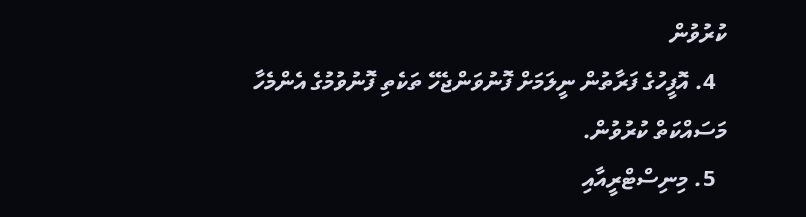ކުރުވުން
  4. އޮފީހުގެ ފަރާތުން ނީލަމަށް ފޮނުވަންޖެހޭ ތަކެތި ފޮނުވުމުގެ އެންމެހާ މަސައްކަތް ކުރުވުން.
  5. މިނިސްޓްރީއާއި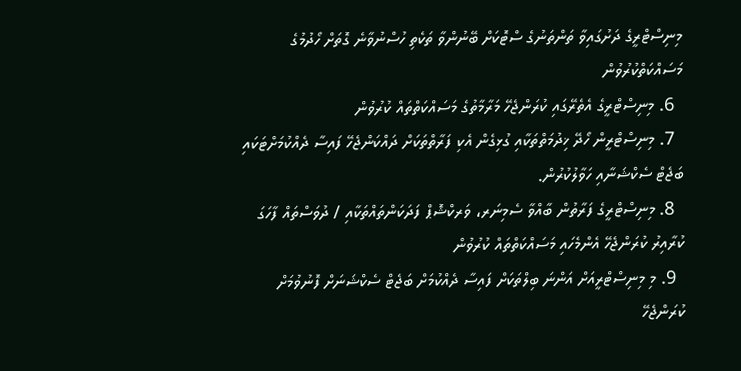މިނިސްޓްރީގެ ދަށުގައިވާ ތަންތަނުގެ ސްޓޮކަށް ބޭނުންވާ ތަކެތި ހުސްނުވާނެ ގޮތަށް ހޯދުމުގެ މަސައްކަތްކުރުވުން
  6. މިނިސްޓްރީގެ އެތެރޭގައި ކުރަންޖެހޭ މަރާމާތުގެ މަސައްކަތްތައް ކުރުވުން
  7. މިނިސްޓްރީން ހޯދޭ ޚިދުމަތްތަކާއި ގުޅިގެން އެކި ފަރާތްތަކަށް ދައްކަންޖެހޭ ފައިސާ ދެއްކުމަށްޓަކައި ބަޖެޓް ސެކްޝަނާއި ހަވާލުކުރުން.
  8. މިނިސްޓްރީގެ ފަރާތުން ބާއްވާ ސެމިނަރ، ވަރކްޝޮޕް ފަދަކަންތައްތަކާއި / ދުވަސްތައް ފާހަގަ ކުރާއިރު ކުރަންޖެހޭ އެންމެހައި މަސައްކަތްތައް ކުރުވުން
  9. މި މިނިސްޓްރީއަށް އަންނަ ބިލްތަކަށް ފައިސާ ދެއްކުމަށް ބަޖެޓް ސެކްޝަނަށް ފޮނުވުމަށް ކުރަންޖެހޭ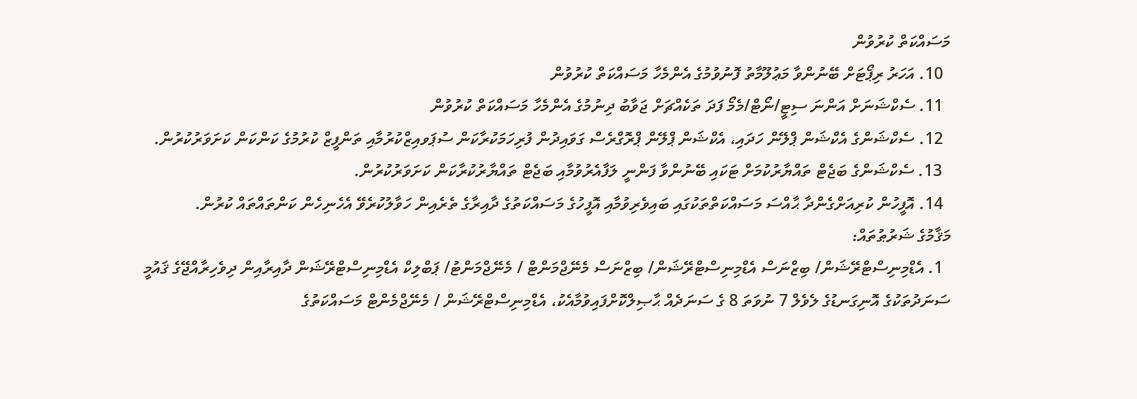މަސައްކަތް ކުރުވުން
  10. އަހަރު ރިޕޯޓަށް ބޭނުންވާ މަޢުލޫމާތު ފޮނުވުމުގެ އެންމެހާ މަސައްކަތް ކުރުވުން
  11. ސެކްޝަނަށް އަންނަ ސިޓީ/ނޯޓް/މެމޯ ފަދަ ތަކެއްޗަށް ޖަވާބު ދިނުމުގެ އެންމެހާ މަސައްކަތް ކުރުވުން
  12. ސެކްޝަންގެ އެކްޝަން ޕްލޭން ހަދައި، އެކްޝަން ޕްލޭން ޕްރޮގްރެސް ގަވައިދުން ފުރިހަމަކުރާކަން ސުޕަވއިޒްކުރުމާއި ތަންފީޒް ކުރުމުގެ ކަންކަން ކަށަވަރުކުރުން.
  13. ސެކްޝަންގެ ބަޖެޓް ތައްޔާރުކުމަށް ޓަކައި ބޭނުންވާ ފަންނީ ލަފާއެރުވުމާއި ބަޖެޓް ތައްޔާރުކުރާކަން ކަށަވަރުކުރުން.
  14. އޮފީހުން ކުރިއަށްގެންދާ ޙާއްސަ މަސައްކަތްތަކުގައި ބައިވެރިވުމާއި އޮފީހުގެ މަސައްކަތުގެ ދާއިރާގެ ތެރެއިން ހަވާލުކުރެވޭ އެހެނިހެން ކަންތައްތައް ކުރުން.
މަޤާމުގެ ޝަރުޠުތައް:
  1. އެޑްމިނިސްޓްރޭޝަން/ ބިޒްނަސް އެޑްމިނިސްޓްރޭޝަން/ ބިޒްނަސް މެނޭޖްމަންޓް / މެނޭޖްމަންޓު/ ޕަބްލިކް އެޑްމިނިސްޓްރޭޝަން ދާއިރާއިން ދިވެހިރާއްޖޭގެ ޤައުމީ ސަނަދުތަކުގެ އޮނިގަނޑުގެ ލެވެލް 7 ނުވަތަ 8 ގެ ސަނަދެއް ޙާޞިލްކޮށްފައިވުމާއެކު، އެޑްމިނިސްޓްރޭޝަން / މެނޭޖްމެންޓް މަސައްކަތުގެ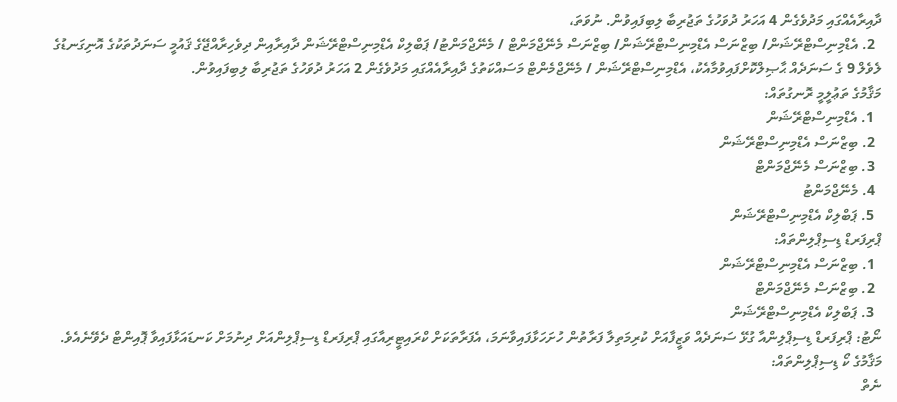ދާއިރާއެއްގައި މަދުވެގެން 4 އަހަރު ދުވަހުގެ ތަޖުރިބާ ލިބިފައިވުން. ނުވަތަ،
  2. އެޑްމިނިސްޓްރޭޝަން/ ބިޒްނަސް އެޑްމިނިސްޓްރޭޝަން/ ބިޒްނަސް މެނޭޖްމަންޓް / މެނޭޖްމަންޓު/ ޕަބްލިކް އެޑްމިނިސްޓްރޭޝަން ދާއިރާއިން ދިވެހިރާއްޖޭގެ ޤައުމީ ސަނަދުތަކުގެ އޮނިގަނޑުގެ ލެވެލް 9 ގެ ސަނަދެއް ޙާޞިލްކޮށްފައިވުމާއެކު، އެޑްމިނިސްޓްރޭޝަން / މެނޭޖްމެންޓް މަސައްކަތުގެ ދާއިރާއެއްގައި މަދުވެގެން 2 އަހަރު ދުވަހުގެ ތަޖުރިބާ ލިބިފައިވުން.
މަޤާމުގެ ތަޢުލީމީ ރޮނގުތައް:
  1. އެޑްމިނިސްޓްރޭޝަން
  2. ބިޒްނަސް އެޑްމިނިސްޓްރޭޝަން
  3. ބިޒްނަސް މެނޭޖްމަންޓް
  4. މެނޭޖްމަންޓު
  5. ޕަބްލިކް އެޑްމިނިސްޓްރޭޝަން
ޕްރިފަރޑް ޑިސިޕްލިންތައް:
  1. ބިޒްނަސް އެޑްމިނިސްޓްރޭޝަން
  2. ބިޒްނަސް މެނޭޖްމަންޓް
  3. ޕަބްލިކް އެޑްމިނިސްޓްރޭޝަން
ނޯޓު: ޕްރިފަރޑް ޑިސިޕްލިންއާ ގުޅޭ ސަނަދެއް ވަޒީފާއަށް ކުރިމަތިލާ ފަރާތުން ހުށަހަޅާފައިވާނަމަ، އެފަރާތަކަށް ކްރައިޓީރިއާގައި ޕްރިފަރޑް ޑިސިޕްލިންއަށް ދިނުމަށް ކަނޑައަޅާފައިވާ ޕޮއިންޓް ދެވޭނެއެވެ.
މަޤާމުގެ ކޯ ޑިސިޕްލިންތައް:
ނެތް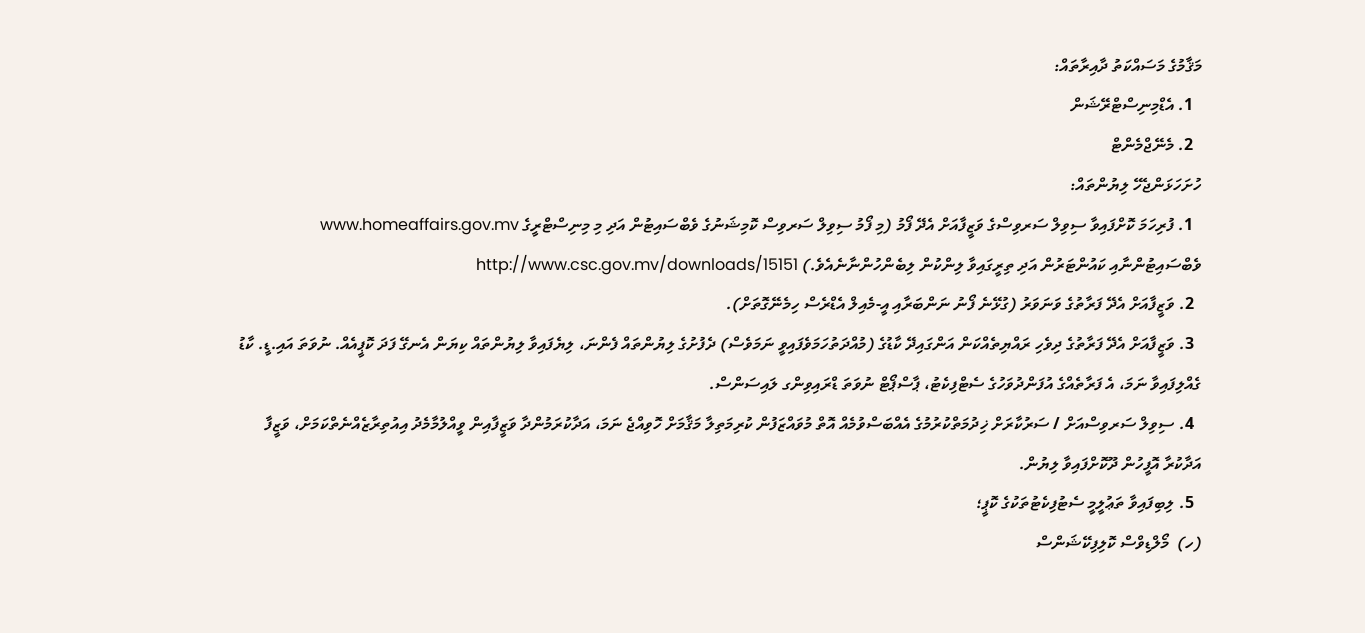މަޤާމުގެ މަސައްކަތު ދާއިރާތައް:
  1. އެޑްމިނިސްޓްރޭޝަން
  2. މެނޭޖްމެންޓް
ހުށަހަޅަންޖެހޭ ލިޔުންތައް:
  1. ފުރިހަމަ ކޮށްފައިވާ ސިވިލް ސަރވިސްގެ ވަޒީފާއަށް އެދޭ ފޯމު (މި ފޯމު ސިވިލް ސަރވިސް ކޮމިޝަނުގެ ވެބްސައިޓުން އަދި މި މިނިސްޓްރީގެ www.homeaffairs.gov.mv ވެބްސައިޓުންނާއި ކައުންޓަރުން އަދި ތިރީގައިވާ ލިންކުން ލިބެންހުންނާނެއެވެ.) http://www.csc.gov.mv/downloads/15151
  2. ވަޒީފާއަށް އެދޭ ފަރާތުގެ ވަނަވަރު (ގުޅޭނެ ފޯނު ނަންބަރާއި އީ-މެއިލް އެޑްރެސް ހިމެނޭގޮތަށް).
  3. ވަޒީފާއަށް އެދޭ ފަރާތުގެ ދިވެހި ރައްޔިތެއްކަން އަންގައިދޭ ކާޑުގެ (މުއްދަތުހަމަވެފައިވީ ނަމަވެސް) ދެފުށުގެ ލިޔުންތައް ފެންނަ، ލިޔެފައިވާ ލިޔުންތައް ކިޔަން އެނގޭ ފަދަ ކޮޕީއެއް. ނުވަތަ އައި.ޑީ. ކާޑު ގެއްލިފައިވާ ނަމަ، އެ ފަރާތެއްގެ އުފަންދުވަހުގެ ސެޓްފިކެޓު، ޕާސްޕޯޓް ނުވަތަ ޑްރައިވިންގ ލައިސަންސް.
  4. ސިވިލް ސަރވިސްއަށް / ސަރުކާރަށް ޚިދުމަތްކުރުމުގެ އެއްބަސްވުމެއް އޮތް މުވައްޒަފުން ކުރިމަތިލާ މަޤާމަށް ހޮވިއްޖެ ނަމަ، އަދާކުރަމުންދާ ވަޒީފާއިން ވީއްލުމާމެދު އިއުތިރާޒެއްނެތްކަމަށް، ވަޒީފާ އަދާކުރާ އޮފީހުން ދޫކޮށްފައިވާ ލިޔުން.
  5. ލިބިފައިވާ ތަޢުލީމީ ސެޓުފިކެޓުތަކުގެ ކޮޕީ؛
(ހ)  މޯލްޑިވްސް ކޮލިފިކޭޝަންސް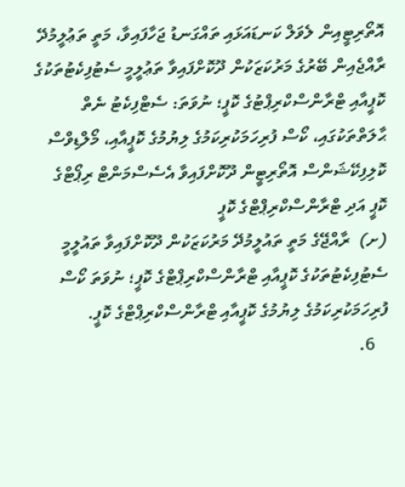އޮތޯރިޓީއިން ލެވަލް ކަނޑައަޅައި ތައްގަނޑު ޖަހާފައިވާ، މަތީ ތަޢުލީމުދޭ ރާއްޖެއިން ބޭރުގެ މަރުކަޒަކުން ދޫކޮށްފައިވާ ތަޢުލީމީ ސެޓުފިކެޓުތަކުގެ ކޮޕީއާއި ޓްރާންސްކްރިޕްޓުގެ ކޮޕީ؛ ނުވަތަ: ސެޓްފިކެޓު ނެތް ޙާލަތްތަކުގައި، ކޯސް ފުރިހަމަކުރިކަމުގެ ލިޔުމުގެ ކޮޕީއާއި، މޯލްޑިވްސް ކޮލިފިކޭޝަންސް އޮތޯރިޓީން ދޫކޮށްފައިވާ އެސެސްމަންޓް ރިޕޯޓްގެ ކޮޕީ އަދި ޓްރާންސްކްރިޕްޓްގެ ކޮޕީ
(ށ)  ރާއްޖޭގެ މަތީ ތައުލީމުދޭ މަރުކަޒަކުން ދޫކޮށްފައިވާ ތައުލީމީ ސެޓުފިކެޓުތަކުގެ ކޮޕީއާއި ޓްރާންސްކްރިޕްޓްގެ ކޮޕީ؛ ނުވަތަ ކޯސް ފުރިހަމަކުރިކަމުގެ ލިޔުމުގެ ކޮޕީއާއި ޓްރާންސްކްރިޕްޓްގެ ކޮޕީ.
   6.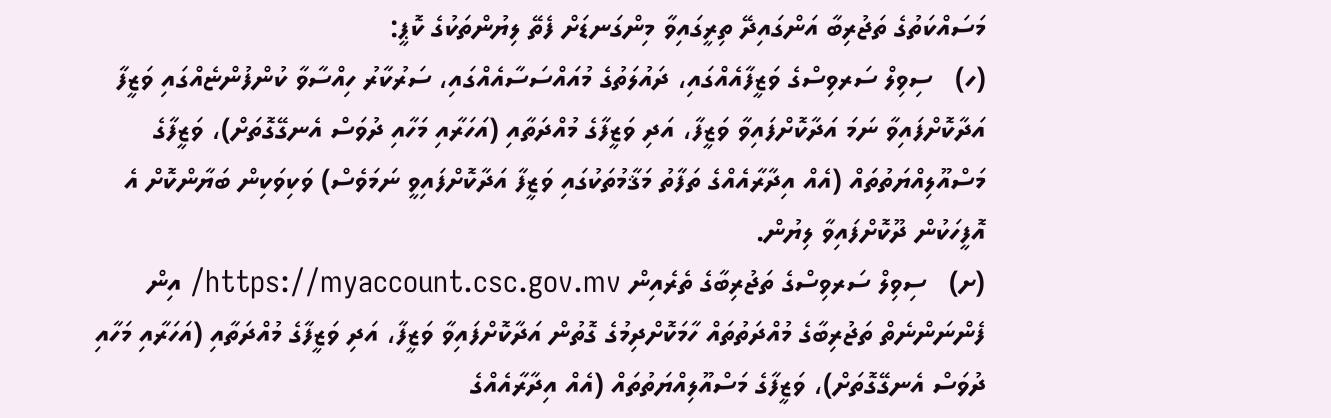މަސައްކަތުގެ ތަޖުރިބާ އަންގައިދޭ ތިރީގައިވާ މިންގަނޑަށް ފެތޭ ލިޔުންތަކުގެ ކޮޕީ:
(ހ)   ސިވިލް ސަރވިސްގެ ވަޒީފާއެއްގައި، ދައުލަތުގެ މުއައްސަސާއެއްގައި، ސަރުކާރު ހިއްސާވާ ކުންފުންޏެއްގައި ވަޒީފާ އަދާކޮށްފައިވާ ނަމަ އަދާކޮށްފައިވާ ވަޒީފާ، އަދި ވަޒީފާގެ މުއްދަތާއި (އަހަރާއި މަހާއި ދުވަސް އެނގޭގޮތަށް)، ވަޒީފާގެ މަސްއޫލިއްޔަތުތައް (އެއް އިދާރާއެއްގެ ތަފާތު މަޤާމުތަކުގައި ވަޒީފާ އަދާކޮށްފައިވީ ނަމަވެސް) ވަކިވަކިން ބަޔާންކޮށް އެ އޮފީހަކުން ދޫކޮށްފައިވާ ލިޔުން.
(ށ)   ސިވިލް ސަރވިސްގެ ތަޖުރިބާގެ ތެރެއިން https://myaccount.csc.gov.mv/ އިން ފެންނަންނެތް ތަޖުރިބާގެ މުއްދަތުތައް ހާމަކޮށްދިމުގެ ގޮތުން އަދާކޮށްފައިވާ ވަޒީފާ، އަދި ވަޒީފާގެ މުއްދަތާއި (އަހަރާއި މަހާއި ދުވަސް އެނގޭގޮތަށް)، ވަޒީފާގެ މަސްއޫލިއްޔަތުތައް (އެއް އިދާރާއެއްގެ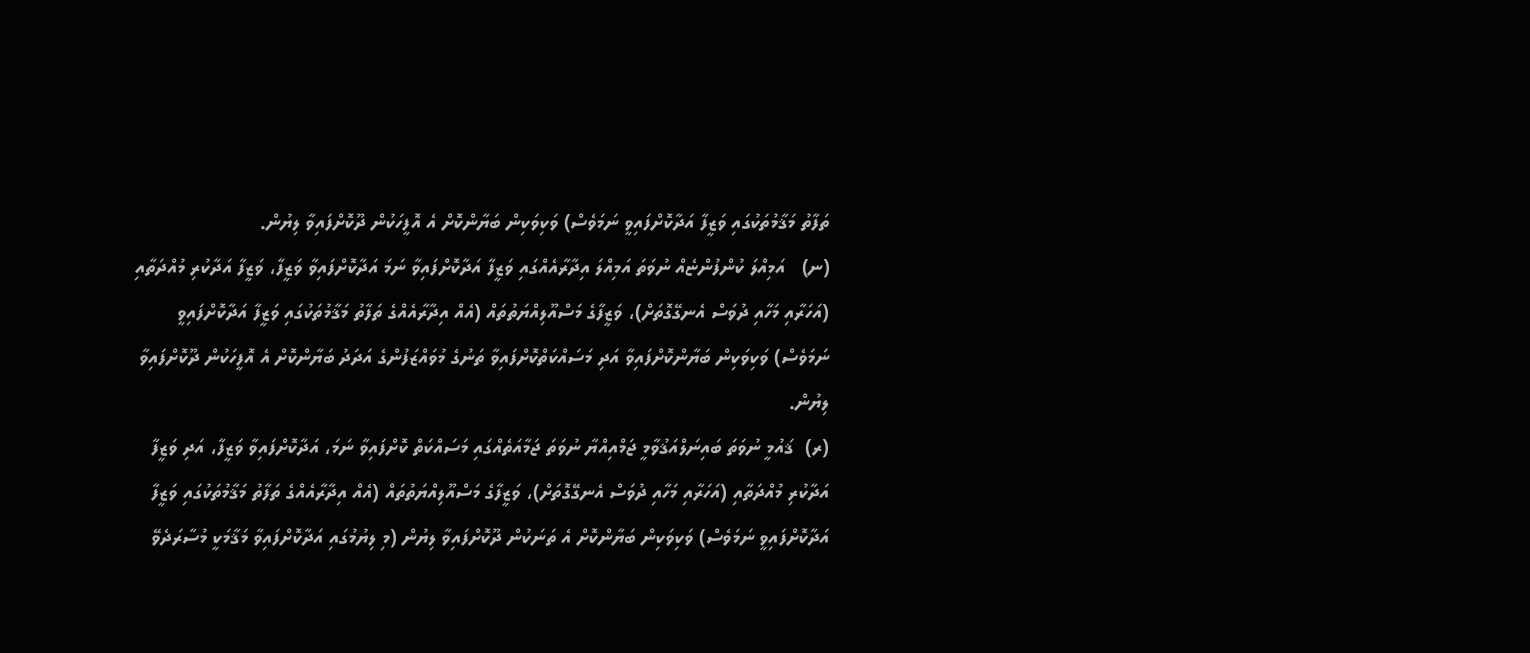ތަފާތު މަޤާމުތަކުގައި ވަޒީފާ އަދާކޮށްފައިވީ ނަމަވެސް) ވަކިވަކިން ބަޔާންކޮށް އެ އޮފީހަކުން ދޫކޮށްފައިވާ ލިޔުން.
(ނ)   އަމިއްލަ ކުންފުންޏެއް ނުވަތަ އަމިއްލަ އިދާރާއެއްގައި ވަޒީފާ އަދާކޮށްފައިވާ ނަމަ އަދާކޮށްފައިވާ ވަޒީފާ، ވަޒީފާ އަދާކުރި މުއްދަތާއި (އަހަރާއި މަހާއި ދުވަސް އެނގޭގޮތަށް)، ވަޒީފާގެ މަސްއޫލިއްޔަތުތައް (އެއް އިދާރާއެއްގެ ތަފާތު މަޤާމުތަކުގައި ވަޒީފާ އަދާކޮށްފައިވީ ނަމަވެސް) ވަކިވަކިން ބަޔާންކޮށްފައިވާ އަދި މަސައްކަތްކޮށްފައިވާ ތަނުގެ މުވައްޒަފުންގެ އަދަދު ބަޔާންކޮށް އެ އޮފީހަކުން ދޫކޮށްފައިވާ ލިޔުން.
(ރ)  ޤައުމީ ނުވަތަ ބައިނަލްއަޤުވާމީ ޖަމްއިއްޔާ ނުވަތަ ޖަމާއަތެއްގައި މަސައްކަތް ކޮށްފައިވާ ނަމަ، އަދާކޮށްފައިވާ ވަޒީފާ، އަދި ވަޒީފާ އަދާކުރި މުއްދަތާއި (އަހަރާއި މަހާއި ދުވަސް އެނގޭގޮތަށް)، ވަޒީފާގެ މަސްއޫލިއްޔަތުތައް (އެއް އިދާރާއެއްގެ ތަފާތު މަޤާމުތަކުގައި ވަޒީފާ އަދާކޮށްފައިވީ ނަމަވެސް) ވަކިވަކިން ބަޔާންކޮށް އެ ތަނަކުން ދޫކޮށްފައިވާ ލިޔުން (މި ލިޔުމުގައި އަދާކޮށްފައިވާ މަޤާމަކީ މުސާރަދެވޭ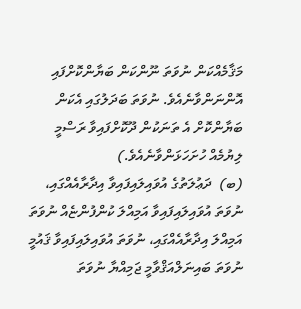މަޤާމެއްކަން ނުވަތަ ނޫންކަން ބަޔާންކޮށްފައި އޮންނަންވާނެއެވެ. ނުވަތަ ބަދަލުގައި އެކަން ބަޔާންކޮށް އެ ތަނަކުން ދޫކޮށްފައިވާ ރަސްމީ ލިޔުމެއް ހުށަހަޅަންވާނެއެވެ.)
(ބ)  ދަޢުލަތުގެ އުވައިލައިފައިވާ އިދާރާއެއްގައި، ނުވަތަ އުވައިލައިފައިވާ އަމިއްލަ ކުންފުންޏެއް ނުވަތަ އަމިއްލަ އިދާރާއެއްގައި، ނުވަތަ އުވައިލައިފައިވާ ޤައުމީ ނުވަތަ ބައިނަލްއަޤްވާމީ ޖަމިއްޔާ ނުވަތަ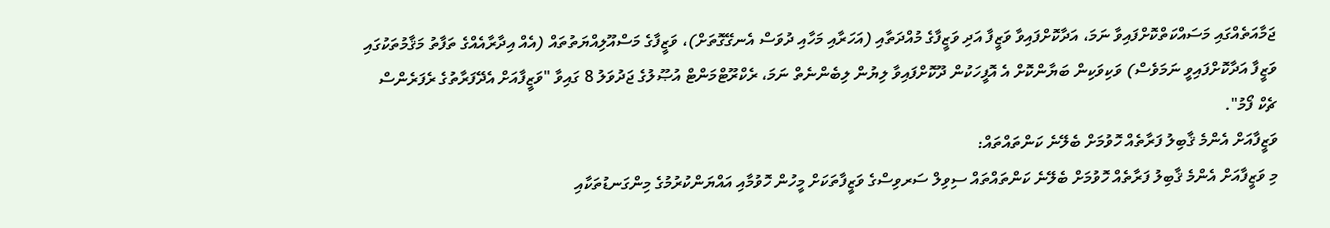ޖަމާއަތެއްގައި މަސައްކަތްކޮށްފައިވާ ނަމަ، އަދާކޮށްފައިވާ ވަޒީފާ އަދި ވަޒީފާގެ މުއްދަތާއި (އަހަރާއި މަހާއި ދުވަސް އެނގޭގޮތަށް)، ވަޒީފާގެ މަސްއޫލިއްޔަތުތައް (އެއް އިދާރާއެއްގެ ތަފާތު މަޤާމުތަކުގައި ވަޒީފާ އަދާކޮށްފައިވީ ނަމަވެސް) ވަކިވަކިން ބަޔާންކޮށް އެ އޮފީހަކުން ދޫކޮށްފައިވާ ލިޔުން ލިބެންނެތް ނަމަ، ރެކްރޫޓްމަންޓް އުޞޫލުގެ ޖަދުވަލު 8 ގައިވާ "ވަޒީފާއަށް އެދޭފަރާތުގެ ރެފަރެންސް ޗެކް ފޯމު".
ވަޒީފާއަށް އެންމެ ޤާބިލު ފަރާތެއް ހޮވުމަށް ބެލޭނެ ކަންތައްތައް:
މި ވަޒީފާއަށް އެންމެ ޤާބިލު ފަރާތެއް ހޮވުމަށް ބެލޭނެ ކަންތައްތައް ސިވިލް ސަރވިސްގެ ވަޒީފާތަކަށް މީހުން ހޮވުމާއި އައްޔަންކުރުމުގެ މިންގަނޑުތަކާއި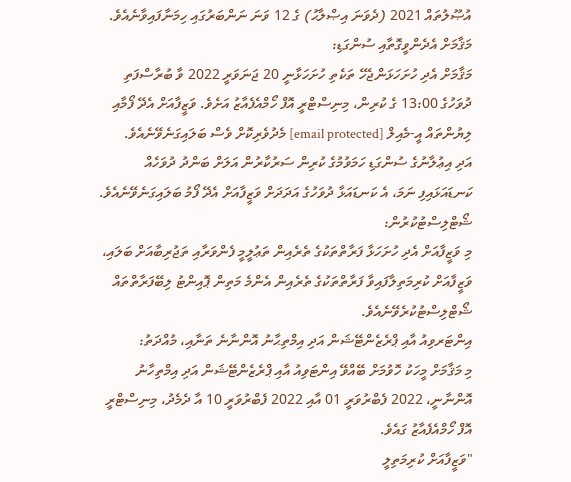އުޞޫލުތައް 2021 (ދެވަނަ އިޞްލާޙު) ގެ 12 ވަނަ ނަންބަރުގައި ހިމަނާފައިވާނެއެވެ.
މަޤާމަށް އެދެންވީގޮތާއި ސުންގަޑި:
މަޤާމަށް އެދި ހުށަހަޅަންޖެހޭ ތަކެތި ހުށަހަޅާނީ 20 ޖަނަވަރީ 2022 ވާ ބުރާސްފަތި ދުވަހުގެ 13:00 ގެ ކުރިން، މިނިސްޓްރީ އޮފް ހޯމްއެފެއާޒު އަށެވެ. ވަޒީފާއަށް އެދޭ ފޯމާއި ލިޔުންތައް އީ-މެއިލް [email protected] މެދުވެރިކޮށް ވެސް ބަލައިގަނެވޭނެއެވެ.
އަދި އިޢުލާނުގެ ސުންގަޑި ހަމަވުމުގެ ކުރިން ސަރުކާރުން އަލަށް ބަންދު ދުވަހެއް ކަނޑައަޅައިފި ނަމަ، އެ ކަނޑައަޅާ ދުވަހުގެ އަދަދަށް ވަޒީފާއަށް އެދޭ ފޯމު ބަލައިގަނެވޭނެއެވެ.
ޝޯޓްލިސްޓުކުރުން:
މި ވަޒީފާއަށް އެދި ހުށަހަޅާ ފަރާތްތަކުގެ ތެރެއިން ތަޢުލީމީ ފެންވަރާއި ތަޖުރިބާއަށް ބަލައި، ވަޒީފާއަށް ކުރިމަތިލާފައިވާ ފަރާތްތަކުގެ ތެރެއިން އެންމެ މަތިން ޕޮއިންޓު ލިބޭފަރާތްތައް ޝޯޓްލިސްޓުކުރެވޭނެއެވެ.
އިންޓަރވިއު އާއި ޕްރެޒެންޓޭޝަން އަދި އިމްތިޙާނު އޮންނާނެ ތަނާއި، މުއްދަތު:
މި މަޤާމަށް މީހަކު ހޮވުމަށް ބޭއްވޭ އިންޓަވިއު އާއި ޕްރެޒެންޓޭޝަން އަދި އިމްތިހާނު އޮންނާނީ، 2022 ފެބްރުވަރީ 01 އާއި 2022 ފެބްރުވަރީ 10 އާ ދެމެދު، މިނިސްޓްރީ އޮފް ހޯމްއެފެއާޒު ގައެވެ.
"ވަޒީފާއަށް ކުރިމަތިލީ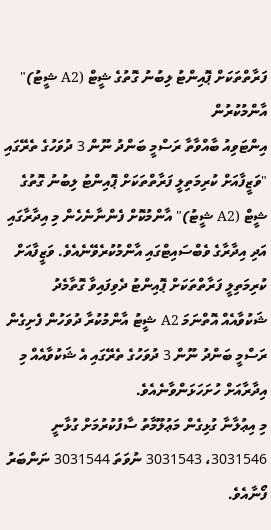ފަރާތްތަކަށް ޕޮއިންޓު ލިބުނު ގޮތުގެ ޝީޓް (A2 ޝީޓު)" އާންމުކުރުން
އިންޓަވިއު ބާއްވާތާ ރަސްމީ ބަންދު ނޫން 3 ދުވަހުގެ ތެރޭގައި "ވަޒީފާއަށް ކުރިމަތިލީ ފަރާތްތަކަށް ޕޮއިންޓު ލިބުނު ގޮތުގެ ޝީޓް (A2 ޝީޓު)" އާންމުކޮށް ފެންނާނެހެން މި އިދާރާގައި އަދި އިދާރާގެ ވެބްސައިޓްގައި އާންމުކުރެވޭނެއެވެ. ވަޒީފާއަށް ކުރިމަތިލީ ފަރާތްތަކަށް ޕޮއިންޓު ދެވިފައިވާ ގޮތާމެދު ޝަކުވާއެއް އޮތްނަމަ A2 ޝީޓު އާންމުކުރާ ދުވަހުން ފެށިގެން ރަސްމީ ބަންދު ނޫން 3 ދުވަހުގެ ތެރޭގައި އެ ޝަކުވާއެއް މި އިދާރާއަށް ހުށަހަޅަންވާނެއެވެ.
މި އިޢުލާނާ ގުޅިގެން މަޢުލޫމާތު ސާފުކުރުމަށް ގުޅާނީ 3031546، 3031543 ނުވަތަ 3031544 ނަންބަރު ފޯނާއެވެ.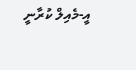އީ-މެއިލް ކުރާނީ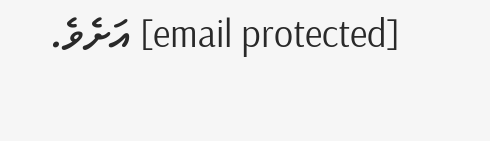[email protected] އަށެވެ.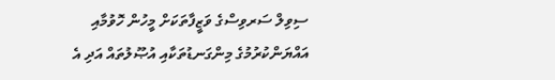ސިވިލް ސަރވިސްގެ ވަޒީފާތަކަށް މީހުން ހޮވުމާއި އައްޔަންކުރުމުގެ މިންގަނޑުތަކާއި އުޞޫލުތައް އަދި އެ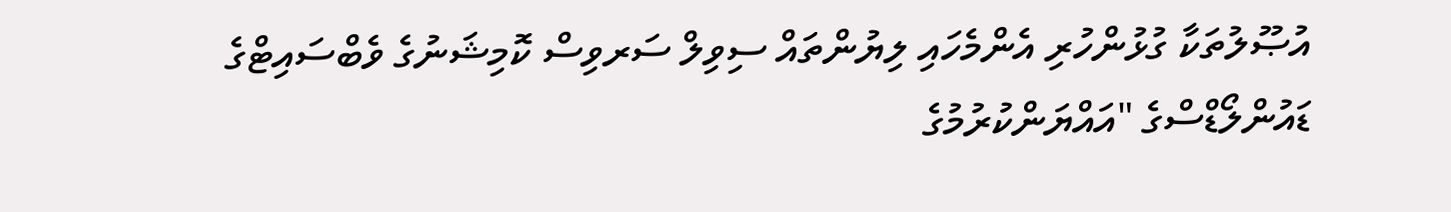އުޞޫލުތަކާ ގުޅުންހުރި އެންމެހައި ލިޔުންތައް ސިވިލް ސަރވިސް ކޮމިޝަނުގެ ވެބްސައިޓްގެ ޑައުންލޯޑްސްގެ "އައްޔަންކުރުމުގެ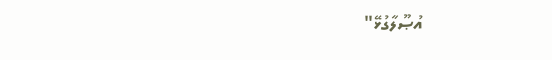އުޞޫލާގުޅޭ"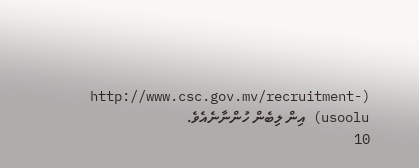(http://www.csc.gov.mv/recruitment-usoolu) އިން ލިބެން ހުންނާނެއެވެ.
10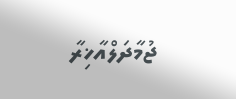ޖުމާދަލްއާޚިރާ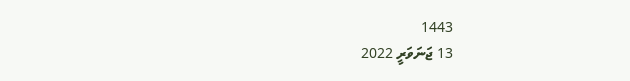1443
13 ޖަނަވަރީ 2022